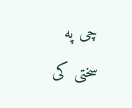چی په سختی کی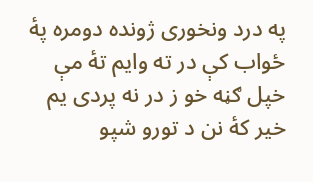په درد ونخوری ژونده دومره پهٔ ځواب کې در ته وایم تهٔ مې خپل ګڼه خو ز در نه پردی یم خیر کهٔ نن د تورو شپو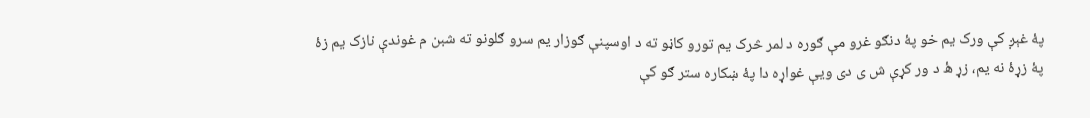پهٔ غېږ کې ورک یم خو پهٔ دنګو غرو مې ګوره د لمر څرک یم تورو کاڼو ته د اوسپنې ګوزار یم سرو ګلونو ته شبن م غوندې نازک یم زهٔ پهٔ زړهٔ نه یم، زړ هٔ د ور کړې ش ی دی ویې غواړه دا پهٔ ښکاره ستر ګو کې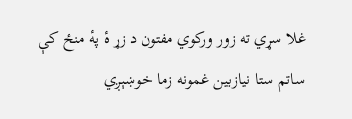غلا سړي ته زور ورکوي مفتون د زړ هٔ پهٔ منځ کې ساتم ستا نیازبین غمونه زما خوښېږي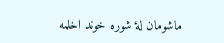ماشومان لهٔ شوره خوند اخلمه